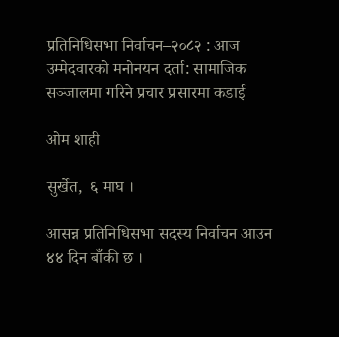प्रतिनिधिसभा निर्वाचन–२०८२ : आज उम्मेदवारको मनोनयन दर्ता: सामाजिक सञ्जालमा गरिने प्रचार प्रसारमा कडाई

ओम शाही

सुर्खेत,  ६ माघ ।

आसन्न प्रतिनिधिसभा सदस्य निर्वाचन आउन ४४ दिन बाँकी छ ।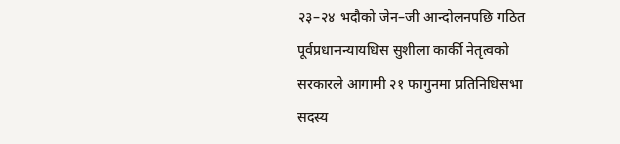२३–२४ भदौको जेन–जी आन्दोलनपछि गठित पूर्वप्रधानन्यायधिस सुशीला कार्की नेतृत्वको सरकारले आगामी २१ फागुनमा प्रतिनिधिसभा सदस्य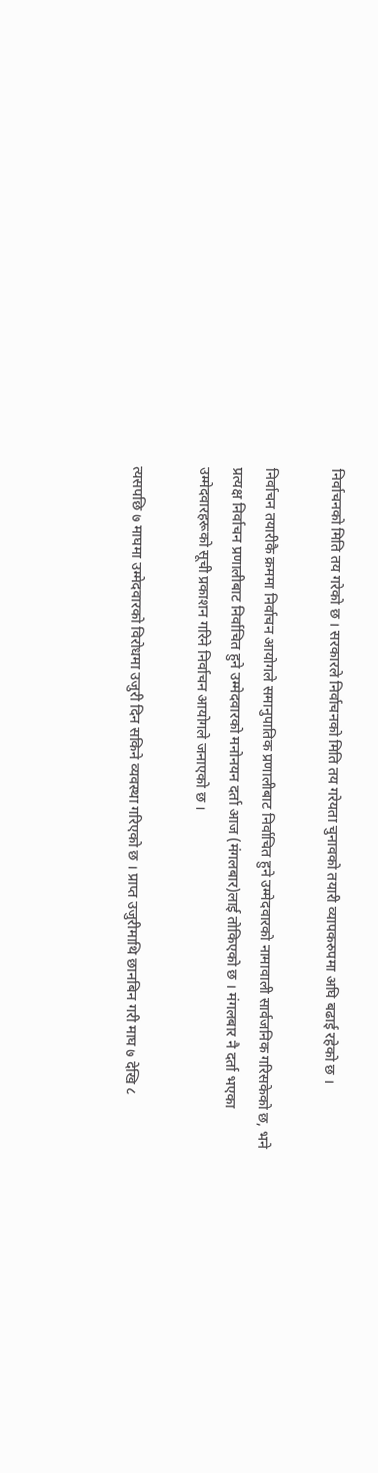निर्वाचनको मिति तय गरेको छ । सरकारले निर्वाचनको मिति तय गरेयता चुनावको तयारी व्यापकरुपमा अघि बढाई रहेको छ ।

निर्वाचन तयारीकै क्रममा निर्वाचन आयोगले समानुपातिक प्रणालीबाट निर्वाचित हुने उम्मेदवारको नामावाली सार्वजनिक गरिसकेको छ, भने प्रत्यक्ष निर्वाचन प्रणालीबाट निर्वाचित हुने उम्मेदवारको मनोनयन दर्ता आज (मंगलबार)लाई तोकिएको छ । मंगलबार नै दर्ता भएका उम्मेदवारहरूको सूची प्रकाशन गरिने निर्वाचन आयोगले जनाएको छ ।

त्यसपछि ७ माघमा उम्मेदवारको विरोधमा उजुरी दिन सकिने व्यवस्था गरिएको छ । प्राप्त उजुरीमाथि छानबिन गरी माघ ७ देखि ८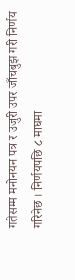गतेसम्म मनोनयन पत्र र उजुरी उपर जाँचबुझ गरी निर्णय गरिनेछ । निर्णयपछि ८ माघमा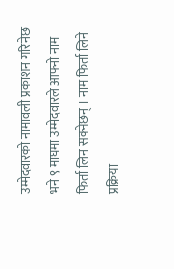उम्मेदवारको नामावली प्रकाशन गरिनेछ भने ९ माघमा उम्मेदवारले आफ्नो नाम फिर्ता लिन सक्नेछन् । नाम फिर्ता लिने प्रक्रिया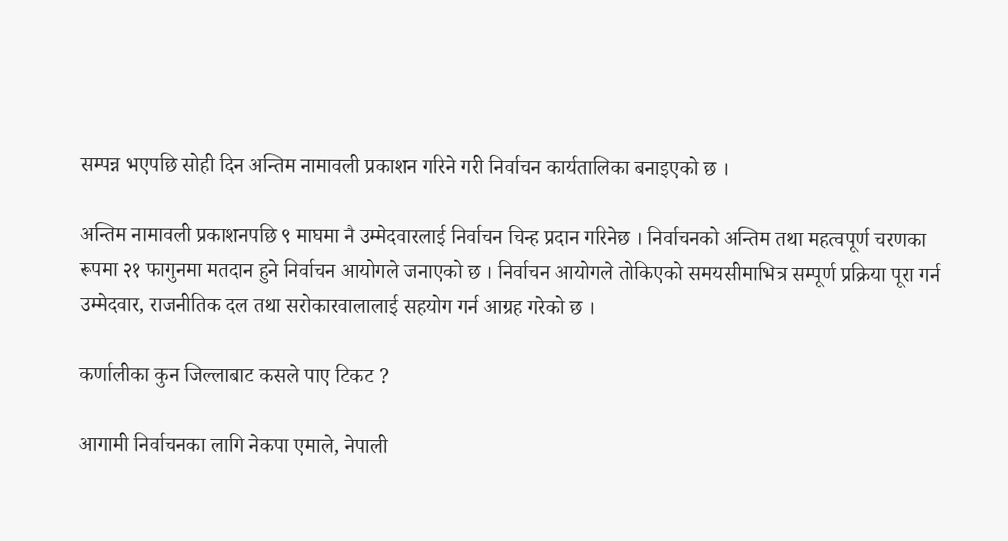सम्पन्न भएपछि सोही दिन अन्तिम नामावली प्रकाशन गरिने गरी निर्वाचन कार्यतालिका बनाइएको छ ।

अन्तिम नामावली प्रकाशनपछि ९ माघमा नै उम्मेदवारलाई निर्वाचन चिन्ह प्रदान गरिनेछ । निर्वाचनको अन्तिम तथा महत्वपूर्ण चरणका रूपमा २१ फागुनमा मतदान हुने निर्वाचन आयोगले जनाएको छ । निर्वाचन आयोगले तोकिएको समयसीमाभित्र सम्पूर्ण प्रक्रिया पूरा गर्न उम्मेदवार, राजनीतिक दल तथा सरोकारवालालाई सहयोग गर्न आग्रह गरेको छ ।

कर्णालीका कुन जिल्लाबाट कसले पाए टिकट ?

आगामी निर्वाचनका लागि नेकपा एमाले, नेपाली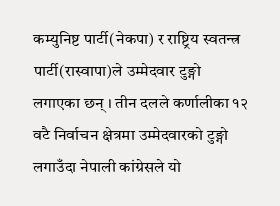कम्युनिष्ट पार्टी(नेकपा) र राष्ट्रिय स्वतन्त्र पार्टी(रास्वापा)ले उम्मेदवार टुङ्गो लगाएका छन् । तीन दलले कर्णालीका १२ वटै निर्वाचन क्षेत्रमा उम्मेदवारको टुङ्गो लगाउँदा नेपाली कांग्रेसले यो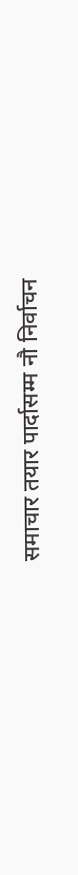समाचार तयार पार्दासम्म नौ निर्वाचन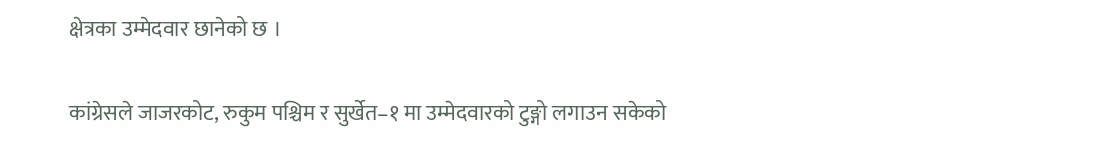क्षेत्रका उम्मेदवार छानेको छ ।

कांग्रेसले जाजरकोट, रुकुम पश्चिम र सुर्खेत–१ मा उम्मेदवारको टुङ्गो लगाउन सकेको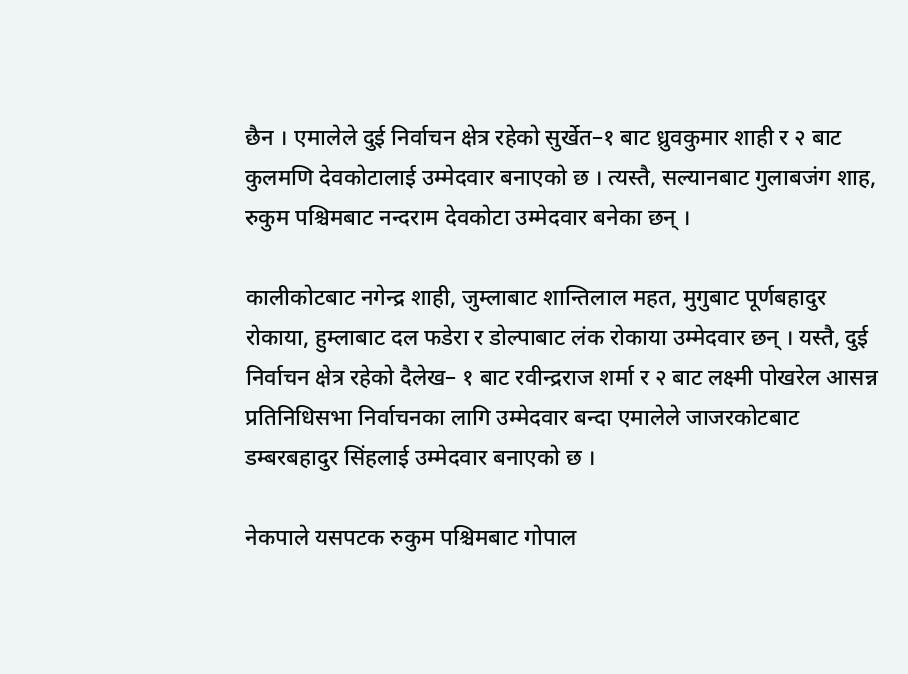छैन । एमालेले दुई निर्वाचन क्षेत्र रहेको सुर्खेत–१ बाट ध्रुवकुमार शाही र २ बाट कुलमणि देवकोटालाई उम्मेदवार बनाएको छ । त्यस्तै, सल्यानबाट गुलाबजंग शाह, रुकुम पश्चिमबाट नन्दराम देवकोटा उम्मेदवार बनेका छन् ।

कालीकोटबाट नगेन्द्र शाही, जुम्लाबाट शान्तिलाल महत, मुगुबाट पूर्णबहादुर रोकाया, हुम्लाबाट दल फडेरा र डोल्पाबाट लंक रोकाया उम्मेदवार छन् । यस्तै, दुई निर्वाचन क्षेत्र रहेको दैलेख– १ बाट रवीन्द्रराज शर्मा र २ बाट लक्ष्मी पोखरेल आसन्न प्रतिनिधिसभा निर्वाचनका लागि उम्मेदवार बन्दा एमालेले जाजरकोटबाट डम्बरबहादुर सिंहलाई उम्मेदवार बनाएको छ ।

नेकपाले यसपटक रुकुम पश्चिमबाट गोपाल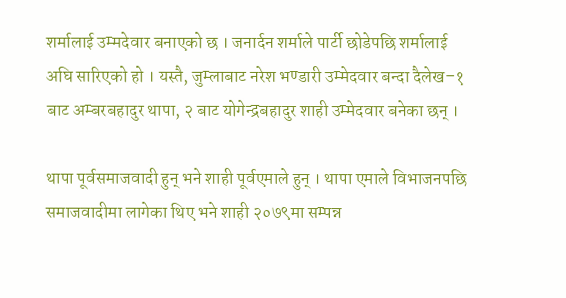शर्मालाई उम्मदेवार बनाएको छ । जनार्दन शर्माले पार्टी छोडेपछि शर्मालाई अघि सारिएको हो । यस्तै, जुम्लाबाट नरेश भण्डारी उम्मेदवार बन्दा दैलेख–१ बाट अम्बरबहादुर थापा, २ बाट योगेन्द्रबहादुर शाही उम्मेदवार बनेका छन् ।

थापा पूर्वसमाजवादी हुन् भने शाही पूर्वएमाले हुन् । थापा एमाले विभाजनपछि समाजवादीमा लागेका थिए भने शाही २०७९मा सम्पन्न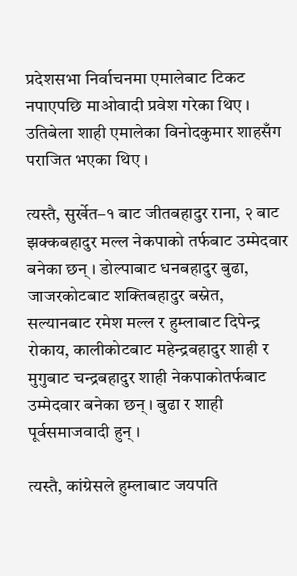प्रदेशसभा निर्वाचनमा एमालेबाट टिकट नपाएपछि माओवादी प्रवेश गरेका थिए । उतिबेला शाही एमालेका विनोदकुमार शाहसँग पराजित भएका थिए ।

त्यस्तै, सुर्खेत–१ बाट जीतबहादुर राना, २ बाट झक्कबहादुर मल्ल नेकपाको तर्फबाट उम्मेदवार बनेका छन् । डोल्पाबाट धनबहादुर बुढा, जाजरकोटबाट शक्तिबहादुर बस्नेत, सल्यानबाट रमेश मल्ल र हुम्लाबाट दिपेन्द्र रोकाय, कालीकोटबाट महेन्द्रबहादुर शाही र मुगुबाट चन्द्रबहादुर शाही नेकपाकोतर्फबाट उम्मेदवार बनेका छन् । बुढा र शाही पूर्वसमाजवादी हुन् ।

त्यस्तै, कांग्रेसले हुम्लाबाट जयपति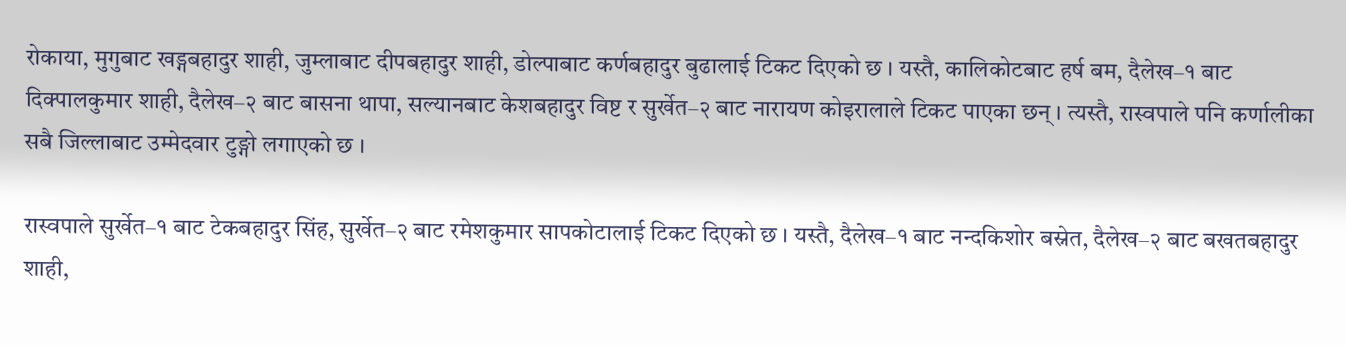रोकाया, मुगुबाट खड्गबहादुर शाही, जुम्लाबाट दीपबहादुर शाही, डोल्पाबाट कर्णबहादुर बुढालाई टिकट दिएको छ । यस्तै, कालिकोटबाट हर्ष बम, दैलेख–१ बाट दिक्पालकुमार शाही, दैलेख–२ बाट बासना थापा, सल्यानबाट केशबहादुर विष्ट र सुर्खेत–२ बाट नारायण कोइरालाले टिकट पाएका छन् । त्यस्तै, रास्वपाले पनि कर्णालीका सबै जिल्लाबाट उम्मेदवार टुङ्गो लगाएको छ ।

रास्वपाले सुर्खेत–१ बाट टेकबहादुर सिंह, सुर्खेत–२ बाट रमेशकुमार सापकोटालाई टिकट दिएको छ । यस्तै, दैलेख–१ बाट नन्दकिशोर बस्नेत, दैलेख–२ बाट बखतबहादुर शाही,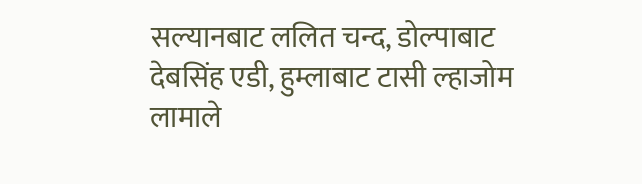सल्यानबाट ललित चन्द, डोल्पाबाट देबसिंह एडी, हुम्लाबाट टासी ल्हाजोम लामाले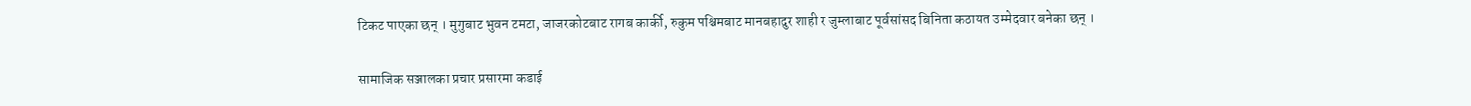टिकट पाएका छन् । मुगुबाट भुवन टमटा, जाजरकोटबाट रागब कार्की, रुकुम पश्चिमबाट मानबहादुर शाही र जुम्लाबाट पूर्वसांसद बिनिता कठायत उम्मेदवार बनेका छन् ।

सामाजिक सञ्जालका प्रचार प्रसारमा कडाई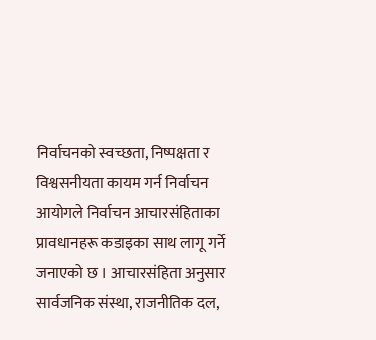निर्वाचनको स्वच्छता, निष्पक्षता र विश्वसनीयता कायम गर्न निर्वाचन आयोगले निर्वाचन आचारसंहिताका प्रावधानहरू कडाइका साथ लागू गर्ने जनाएको छ । आचारसंहिता अनुसार सार्वजनिक संस्था, राजनीतिक दल,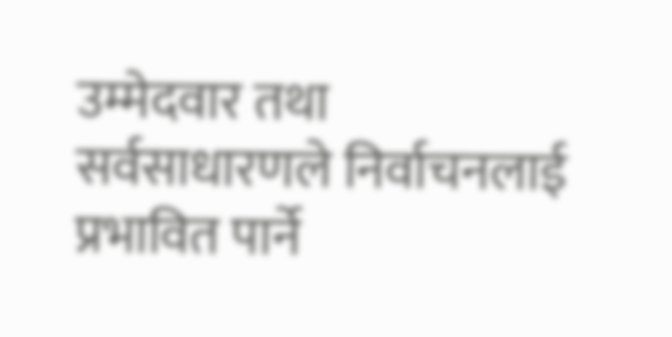उम्मेदवार तथा सर्वसाधारणले निर्वाचनलाई प्रभावित पार्ने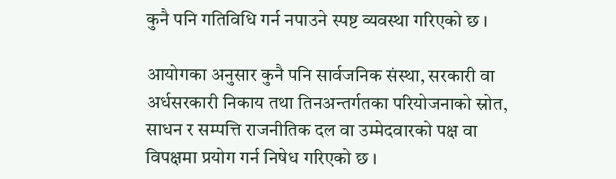कुनै पनि गतिविधि गर्न नपाउने स्पष्ट व्यवस्था गरिएको छ ।

आयोगका अनुसार कुनै पनि सार्वजनिक संस्था, सरकारी वा अर्धसरकारी निकाय तथा तिनअन्तर्गतका परियोजनाको स्रोत, साधन र सम्पत्ति राजनीतिक दल वा उम्मेदवारको पक्ष वा विपक्षमा प्रयोग गर्न निषेध गरिएको छ ।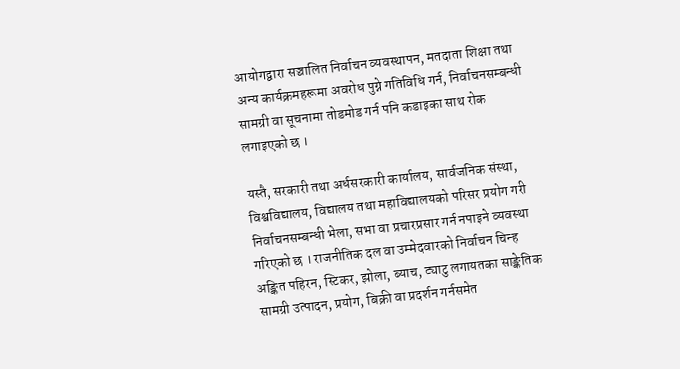आयोगद्वारा सञ्चालित निर्वाचन व्यवस्थापन, मतदाता शिक्षा तथा अन्य कार्यक्रमहरूमा अवरोध पुग्ने गतिविधि गर्न, निर्वाचनसम्बन्धी सामग्री वा सूचनामा तोडमोड गर्न पनि कडाइका साथ रोक लगाइएको छ ।

यस्तै, सरकारी तथा अर्धसरकारी कार्यालय, सार्वजनिक संस्था, विश्वविद्यालय, विद्यालय तथा महाविद्यालयको परिसर प्रयोग गरी निर्वाचनसम्बन्धी भेला, सभा वा प्रचारप्रसार गर्न नपाइने व्यवस्था गरिएको छ । राजनीतिक दल वा उम्मेदवारको निर्वाचन चिन्ह अङ्कित पहिरन, स्टिकर, झोला, ब्याच, ट्याटु लगायतका साङ्केतिक सामग्री उत्पादन, प्रयोग, बिक्री वा प्रदर्शन गर्नसमेत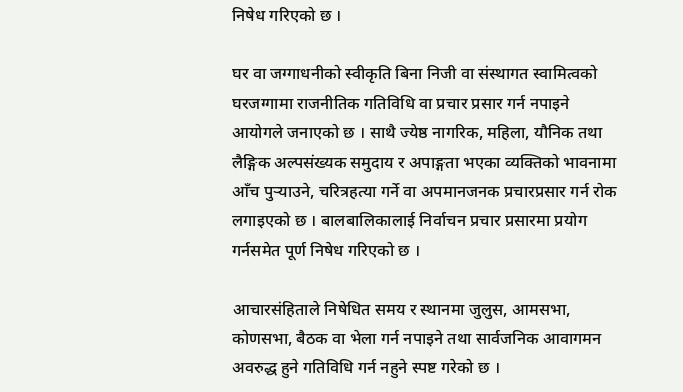निषेध गरिएको छ ।

घर वा जग्गाधनीको स्वीकृति बिना निजी वा संस्थागत स्वामित्वको घरजग्गामा राजनीतिक गतिविधि वा प्रचार प्रसार गर्न नपाइने आयोगले जनाएको छ । साथै ज्येष्ठ नागरिक, महिला, यौनिक तथा लैङ्गिक अल्पसंख्यक समुदाय र अपाङ्गता भएका व्यक्तिको भावनामा आँच पुर्‍याउने, चरित्रहत्या गर्ने वा अपमानजनक प्रचारप्रसार गर्न रोक लगाइएको छ । बालबालिकालाई निर्वाचन प्रचार प्रसारमा प्रयोग गर्नसमेत पूर्ण निषेध गरिएको छ ।

आचारसंहिताले निषेधित समय र स्थानमा जुलुस, आमसभा, कोणसभा, बैठक वा भेला गर्न नपाइने तथा सार्वजनिक आवागमन अवरुद्ध हुने गतिविधि गर्न नहुने स्पष्ट गरेको छ ।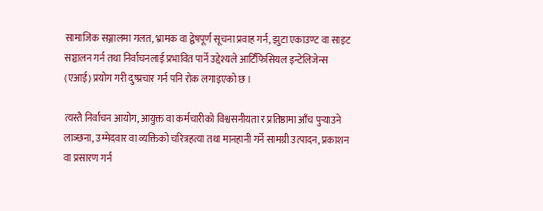सामाजिक सञ्जालमा गलत, भ्रामक वा द्वेषपूर्ण सूचना प्रवाह गर्न, झुटा एकाउण्ट वा साइट सञ्चालन गर्न तथा निर्वाचनलाई प्रभावित पार्ने उद्देश्यले आर्टिफिसियल इन्टेलिजेन्स (एआई) प्रयोग गरी दुष्प्रचार गर्न पनि रोक लगाइएको छ ।

त्यस्तै निर्वाचन आयोग, आयुक्त वा कर्मचारीको विश्वसनीयता र प्रतिष्ठामा आँच पुर्‍याउने लाञ्छना, उम्मेदवार वा व्यक्तिको चरित्रहत्या तथा मानहानी गर्ने सामग्री उत्पादन, प्रकाशन वा प्रसारण गर्न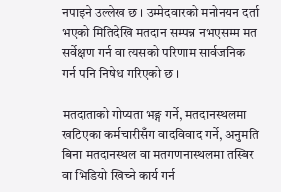नपाइने उल्लेख छ । उम्मेदवारको मनोनयन दर्ता भएको मितिदेखि मतदान सम्पन्न नभएसम्म मत सर्वेक्षण गर्न वा त्यसको परिणाम सार्वजनिक गर्न पनि निषेध गरिएको छ ।

मतदाताको गोप्यता भङ्ग गर्ने, मतदानस्थलमा खटिएका कर्मचारीसँग वादविवाद गर्ने, अनुमति बिना मतदानस्थल वा मतगणनास्थलमा तस्बिर वा भिडियो खिच्ने कार्य गर्न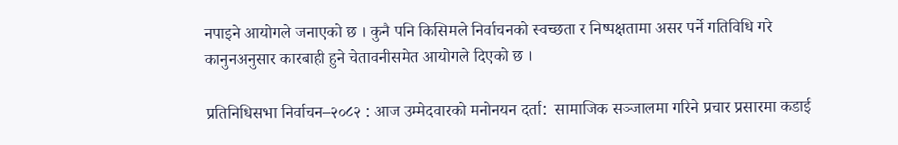नपाइने आयोगले जनाएको छ । कुनै पनि किसिमले निर्वाचनको स्वच्छता र निष्पक्षतामा असर पर्ने गतिविधि गरे कानुनअनुसार कारबाही हुने चेतावनीसमेत आयोगले दिएको छ ।

प्रतिनिधिसभा निर्वाचन–२०८२ : आज उम्मेदवारको मनोनयन दर्ता:  सामाजिक सञ्जालमा गरिने प्रचार प्रसारमा कडाई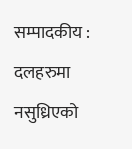सम्पादकीय : दलहरुमा नसुध्रिएको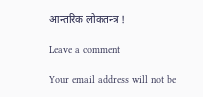आन्तरिक लोकतन्त्र !

Leave a comment

Your email address will not be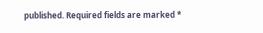published. Required fields are marked *